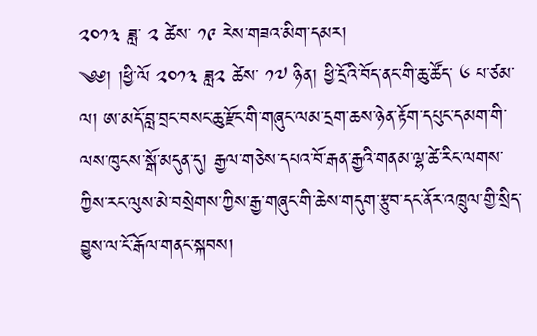༢༠༡༣ ཟླ་ ༢ ཚེས་ ༡༩ རེས་གཟའ་མིག་དམར།
༄༅། །ཕྱི་ལོ ༢༠༡༣ ཟླ༢ ཚེས་ ༡༧ ཉིན། ཕྱི་དྲོའི་བོད་ནང་གི་ཆུ་ཚོད་ ༦ པ་ཙམ་ལ། ཨ་མདོ་བླ་བྲང་བསང་ཆུ་རྫོང་གི་གཞུང་ལམ་དྲག་ཆས་ཉེན་རྟོག་དཔུང་དམག་གི་ལས་ཁུངས་སྒོ་མདུན་དུ། རྒྱལ་གཅེས་དཔའ་བོ་རྒན་རྒྱའི་གནམ་ལྷ་ཚེ་རིང་ལགས་ཀྱིས་རང་ལུས་མེ་བསྲེགས་ཀྱིས་རྒྱ་གཞུང་གི་ཆེས་གདུག་རྩུབ་དང་ནོར་འཁྲུལ་གྱི་སྲིད་བྱུས་ལ་ངོ་རྒོལ་གནང་སྐབས།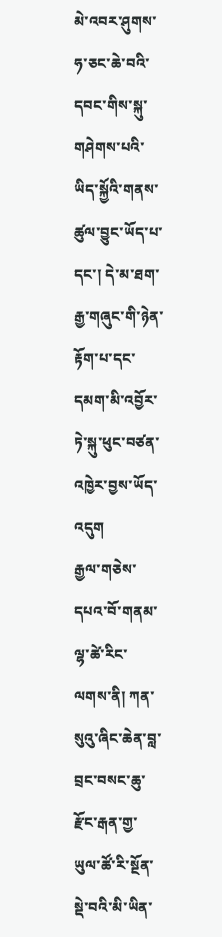མེ་འབར་ཤུགས་ཧ་ཅང་ཆེ་བའི་དབང་གིས་སྐུ་གཤེགས་པའི་ཡིད་སྐྱོའི་གནས་ཚུལ་བྱུང་ཡོད་པ་དང་། དེ་མ་ཐག་རྒྱ་གཞུང་གི་ཉེན་རྟོག་པ་དང་དམག་མི་འབྱོར་ཏེ་སྐུ་ཕུང་བཙན་འཁྱེར་བྱས་ཡོད་འདུག
རྒྱལ་གཅེས་དཔའ་བོ་གནམ་ལྷ་ཚེ་རིང་ལགས་ནི། ཀན་སུའུ་ཞིང་ཆེན་བླ་བྲང་བསང་ཆུ་རྫོང་རྒན་གྱ་ཡུལ་ཚོ་རི་སྔོན་སྡེ་བའི་མི་ཡིན་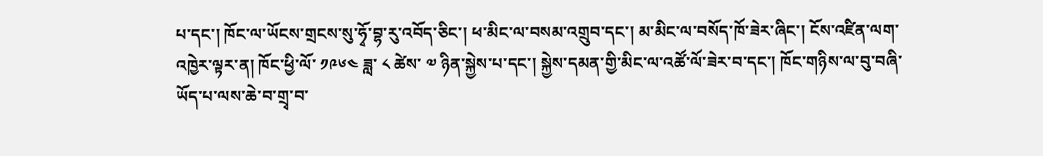པ་དང་། ཁོང་ལ་ཡོངས་གྲངས་སུ་ཧྭོ་བྷ་རུ་འབོད་ཅིང་། ཕ་མིང་ལ་བསམ་འགྲུབ་དང་། མ་མིང་ལ་བསོད་ཁོ་ཟེར་ཞིང་། ངོས་འཛིན་ལག་འཁྱེར་ལྟར་ན། ཁོང་ཕྱི་ལོ་ ༡༩༦༤ ཟླ་ ༨ ཚེས་ ༧ ཉིན་སྐྱེས་པ་དང་། སྐྱེས་དམན་གྱི་མིང་ལ་འཚོ་ལོ་ཟེར་བ་དང་། ཁོང་གཉིས་ལ་བུ་བཞི་ཡོད་པ་ལས་ཆེ་བ་གྲྭ་བ་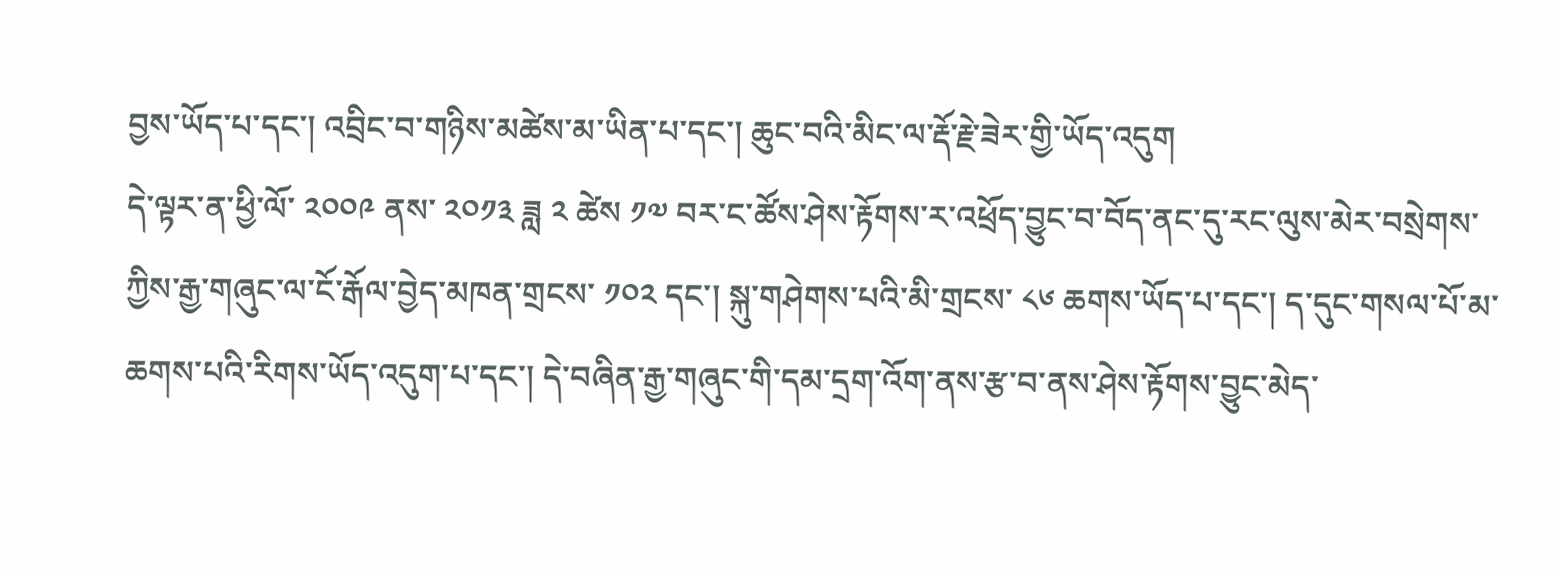བྱས་ཡོད་པ་དང་། འབྲིང་བ་གཉིས་མཚེས་མ་ཡིན་པ་དང་། ཆུང་བའི་མིང་ལ་རྡོ་རྗེ་ཟེར་གྱི་ཡོད་འདུག
དེ་ལྟར་ན་ཕྱི་ལོ་ ༢༠༠༩ ནས་ ༢༠༡༣ ཟླ ༢ ཚེས ༡༧ བར་ང་ཚོས་ཤེས་རྟོགས་ར་འཕྲོད་བྱུང་བ་བོད་ནང་དུ་རང་ལུས་མེར་བསྲེགས་ཀྱིས་རྒྱ་གཞུང་ལ་ངོ་རྒོལ་བྱེད་མཁན་གྲངས་ ༡༠༢ དང་། སྐུ་གཤེགས་པའི་མི་གྲངས་ ༨༦ ཆགས་ཡོད་པ་དང་། ད་དུང་གསལ་པོ་མ་ཆགས་པའི་རིགས་ཡོད་འདུག་པ་དང་། དེ་བཞིན་རྒྱ་གཞུང་གི་དམ་དྲག་འོག་ནས་རྩ་བ་ནས་ཤེས་རྟོགས་བྱུང་མེད་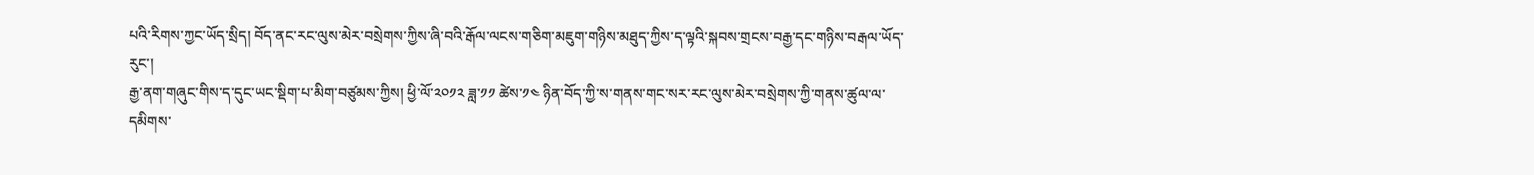པའི་རིགས་ཀྱང་ཡོད་སྲིད། བོད་ནང་རང་ལུས་མེར་བསྲེགས་ཀྱིས་ཞི་བའི་རྒོལ་ལངས་གཅིག་མཇུག་གཉིས་མཐུད་ཀྱིས་ད་ལྟའི་སྐབས་གྲངས་བརྒྱ་དང་གཉིས་བརྒལ་ཡོད་རུང་།
རྒྱ་ནག་གཞུང་གིས་ད་དུང་ཡང་སྡིག་པ་མིག་བཙུམས་ཀྱིས། ཕྱི་ལོ་༢༠༡༢ ཟླ་༡༡ ཚེས་༡༤ ཉིན་བོད་ཀྱི་ས་གནས་གང་སར་རང་ལུས་མེར་བསྲེགས་ཀྱི་གནས་ཚུལ་ལ་དམིགས་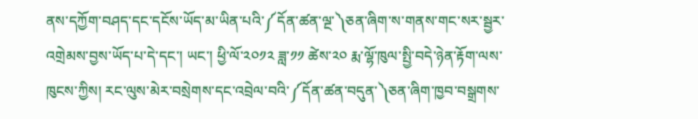ནས་དཀྱོག་བཤད་དང་དངོས་ཡོད་མ་ཡིན་པའི་༼དོན་ཚན་ལྔ་༽ཅན་ཞིག་ས་གནས་གང་སར་སྦྱར་འགྲེམས་བྱས་ཡོད་པ་དེ་དང་། ཡང་། ཕྱི་ལོ་༢༠༡༢ ཟླ་༡༡ ཚེས་༢༠ རྨ་ལྷོ་ཁུལ་སྤྱི་བདེ་ཉེན་རྟོག་ལས་ཁུངས་ཀྱིས། རང་ལུས་མེར་བསྲེགས་དང་འབྲེལ་བའི་༼དོན་ཚན་བདུན་༽ཅན་ཞིག་ཁྱབ་བསྒྲགས་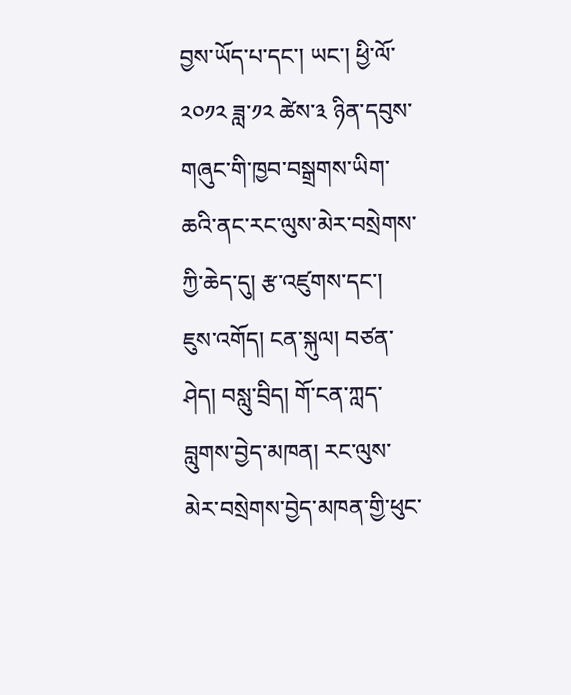བྱས་ཡོད་པ་དང་། ཡང་། ཕྱི་ལོ་༢༠༡༢ ཟླ་༡༢ ཚེས་༣ ཉིན་དབུས་གཞུང་གི་ཁྱབ་བསྒྲགས་ཡིག་ཆའི་ནང་རང་ལུས་མེར་བསྲེགས་ཀྱི་ཆེད་དུ། རྩ་འཛུགས་དང་། ཇུས་འགོད། ངན་སྐུལ། བཙན་ཤེད། བསླུ་བྲིད། གོ་ངན་ཀླད་བླུགས་བྱེད་མཁན། རང་ལུས་མེར་བསྲེགས་བྱེད་མཁན་གྱི་ཕུང་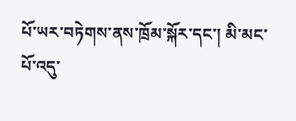པོ་ཡར་བཏེགས་ནས་ཁྲོམ་སྐོར་དང་། མི་མང་པོ་འདུ་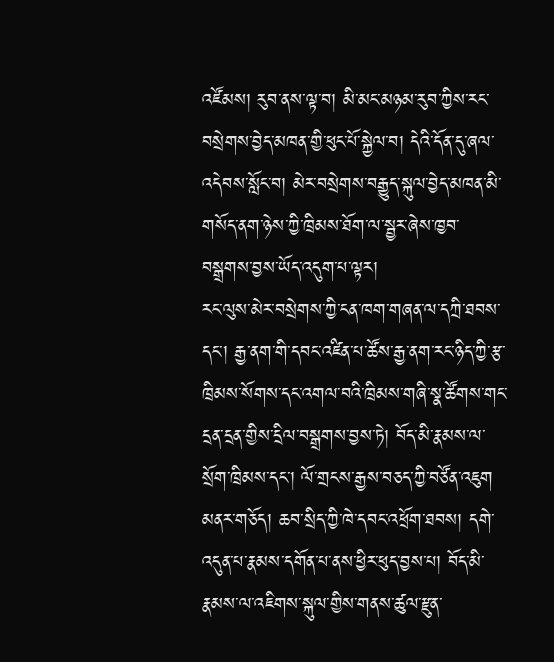འཛོམས། རུབ་ནས་ལྟ་བ། མི་མང་མཉམ་རུབ་ཀྱིས་རང་བསྲེགས་བྱེད་མཁན་གྱི་ཕུང་པོ་སྐྱེལ་བ། དེའི་དོན་དུ་ཞལ་འདེབས་སློང་བ། མེར་བསྲེགས་བརྒྱུད་སྐུལ་བྱེད་མཁན་མི་གསོད་ནག་ཉེས་ཀྱི་ཁྲིམས་ཐོག་ལ་སྦྱར་ཞེས་ཁྱབ་བསྒྲགས་བྱས་ཡོད་འདུག་པ་ལྟར།
རང་ལུས་མེར་བསྲེགས་ཀྱི་ངན་ཁག་གཞན་ལ་དཀྲི་ཐབས་དང་། རྒྱ་ནག་གི་དབང་འཛིན་པ་ཚོས་རྒྱ་ནག་རང་ཉིད་ཀྱི་རྩ་ཁྲིམས་སོགས་དང་འགལ་བའི་ཁྲིམས་གཞི་སྣ་ཚོགས་གང་དྲན་དྲན་གྱིས་དྲིལ་བསྒྲགས་བྱས་ཏེ། བོད་མི་རྣམས་ལ་སྲོག་ཁྲིམས་དང་། ལོ་གྲངས་རྒྱས་བཅད་ཀྱི་བཙོན་འཇུག མནར་གཅོད། ཆབ་སྲིད་ཀྱི་ཁེ་དབང་འཕྲོག་ཐབས། དགེ་འདུན་པ་རྣམས་དགོན་པ་ནས་ཕྱིར་ཕུད་བྱས་པ། བོད་མི་རྣམས་ལ་འཇིགས་སྐུལ་གྱིས་གནས་ཚུལ་རྫུན་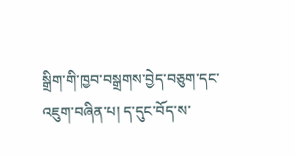སྒྲིག་གི་ཁྱབ་བསྒྲགས་བྱེད་བཅུག་དང་འཇུག་བཞིན་པ། ད་དུང་བོད་ས་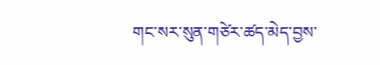གང་སར་སུན་གཙེར་ཚད་མེད་བྱས་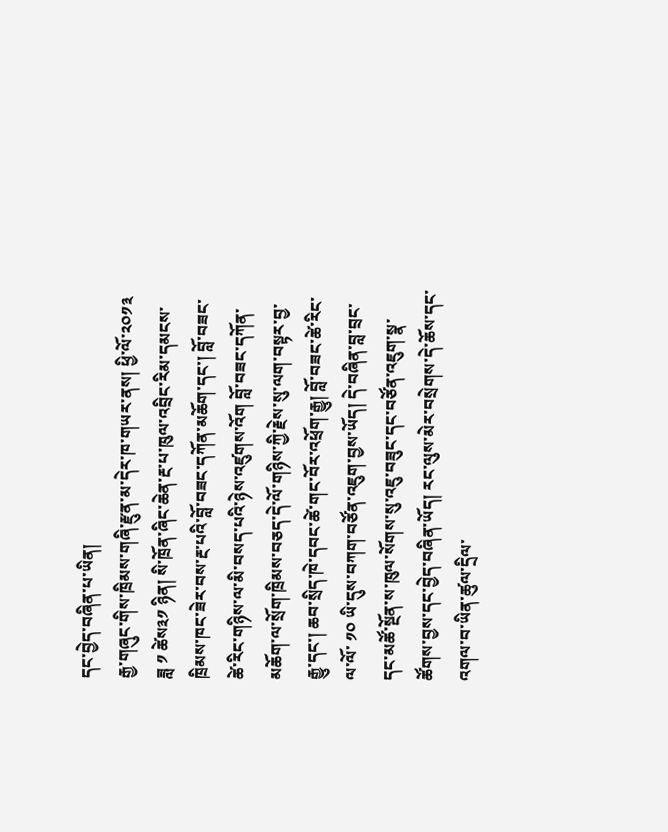དང་བྱེད་བཞིན་པ་ཡིན།
རྒྱ་གཞུང་གིས་ཁྲིམས་གཞི་རྫུན་མ་དེར་ཁ་གཡར་ནས། ཕྱི་ལོ་༢༠༡༣ ཟླ ༡ ཚེས༣༡ ཉིན། སི་ཁྲོན་ཞིང་ཆེན་རྔ་པ་ཁུལ་འབྲིང་རིམ་དམངས་ཁྲིམས་ཁང་ཟེར་བས་རྔ་པའི་བློ་བཟང་དཀོན་མཆོག་དང་། བློ་བཟང་ཚེ་རིང་གཉིས་ལ་མི་བསད་པའི་ཉེས་འཛུགས་འོག བློ་བཟང་དཀོན་མཆོག་ལ་སྲོག་ཁྲིམས་བཅད་དེ་ལོ་གཉིས་ཀྱི་རྗེས་སུ་ལག་བསྟར་བྱ་རྒྱུ་དང་། ཆབ་སྲིད་ཁེ་དབང་ཚེ་གང་བོར་འཕྲོག་རྒྱུ། བློ་བཟང་ཚེ་རིང་ལ་ལོ་ ༡༠ ཡི་དུས་བཀག་བཙོན་འཇུག་བྱས་ཡོད། དེ་བཞིན་བླ་བྲང་དང་མཚོ་སྔོན་ས་ཁུལ་སོགས་སུ་འཇུ་བཟུང་དང་བཙོན་འཇུག་སྣ་ཚོགས་བྱས་དང་བྱེད་བཞིན་ཡོད། རང་ལུས་མེར་བསྲེགས་དེ་ཆོས་དང་འགལ་བ་ཡིན་ཚུལ་དྲིལ་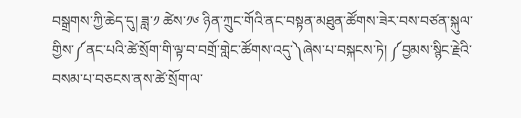བསྒྲགས་ཀྱི་ཆེད་དུ། ཟླ་༡ ཚེས་༡༦ ཉིན་ཀྲུང་གོའི་ནང་བསྟན་མཐུན་ཚོགས་ཟེར་བས་བཙན་སྐུལ་གྱིས་༼ནང་པའི་ཚེ་སྲོག་གི་ལྟ་བ་བགྲོ་གླེང་ཚོགས་འདུ་༽ཞེས་པ་བསྐངས་ཏེ། ༼བྱམས་སྙིང་རྗེའི་བསམ་པ་བཅངས་ནས་ཚེ་སྲོག་ལ་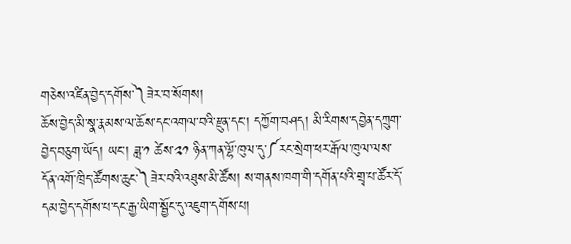གཅེས་འཛིན་བྱེད་དགོས་༽ཟེར་བ་སོགས།
ཆོས་བྱེད་མི་སྣ་རྣམས་ལ་ཆོས་དང་འགལ་བའི་རྫུན་དང་། དཀྱོག་བཤད། མི་རིགས་དབྱེན་དཀྲུག་བྱེད་བཅུག་ཡོད། ཡང་། ཟླ་༡ ཚེས་༢༡ ཉིན་ཀན་ལྷོ་ཁུལ་དུ་༼རང་སྲེག་ཕར་རྒོལ་ཁུལ་ལས་དོན་འགོ་ཁྲིད་ཚོགས་ཆུང་༽ཟེར་བའི་འཐུས་མི་ཚོས། ས་གནས་ཁག་གི་དགོན་པའི་གྲྭ་པ་ཚོར་དོ་དམ་བྱེད་དགོས་པ་དང་རྒྱ་ཡིག་སྦྱོང་དུ་འཇུག་དགོས་པ།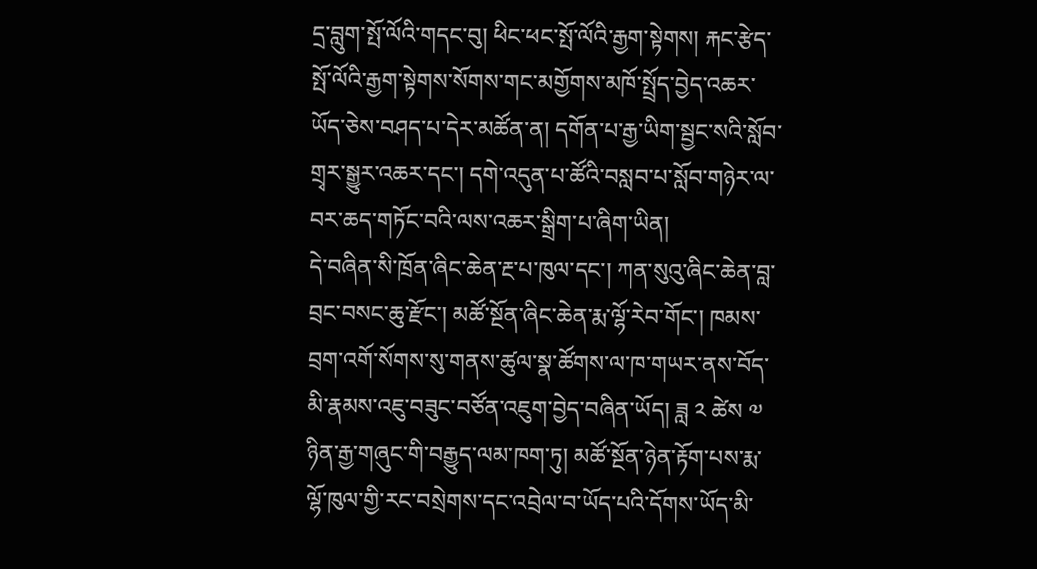དྲ་བླུག་སྤོ་ལོའི་གདང་བུ། ཕིང་ཕང་སྤོ་ལོའི་རྒྱག་སྟེགས། རྐང་རྩེད་སྤོ་ལོའི་རྒྱག་སྟེགས་སོགས་གང་མགྱོགས་མཁོ་སྤྲོད་བྱེད་འཆར་ཡོད་ཅེས་བཤད་པ་དེར་མཚོན་ན། དགོན་པ་རྒྱ་ཡིག་སྦྱང་སའི་སློབ་གྲྭར་སྒྱུར་འཆར་དང་། དགེ་འདུན་པ་ཚོའི་བསླབ་པ་སློབ་གཉེར་ལ་བར་ཆད་གཏོང་བའི་ལས་འཆར་སྒྲིག་པ་ཞིག་ཡིན།
དེ་བཞིན་སི་ཁྲོན་ཞིང་ཆེན་རྔ་པ་ཁུལ་དང་། ཀན་སུའུ་ཞིང་ཆེན་བླ་བྲང་བསང་ཆུ་རྫོང་། མཚོ་སྔོན་ཞིང་ཆེན་རྨ་ལྷོ་རེབ་གོང་། ཁམས་བྲག་འགོ་སོགས་སུ་གནས་ཚུལ་སྣ་ཚོགས་ལ་ཁ་གཡར་ནས་བོད་མི་རྣམས་འཇུ་བཟུང་བཙོན་འཇུག་བྱེད་བཞིན་ཡོད། ཟླ ༢ ཚེས ༧ ཉིན་རྒྱ་གཞུང་གི་བརྒྱུད་ལམ་ཁག་ཏུ། མཚོ་སྔོན་ཉེན་རྟོག་པས་རྨ་ལྷོ་ཁུལ་གྱི་རང་བསྲེགས་དང་འབྲེལ་བ་ཡོད་པའི་དོགས་ཡོད་མི་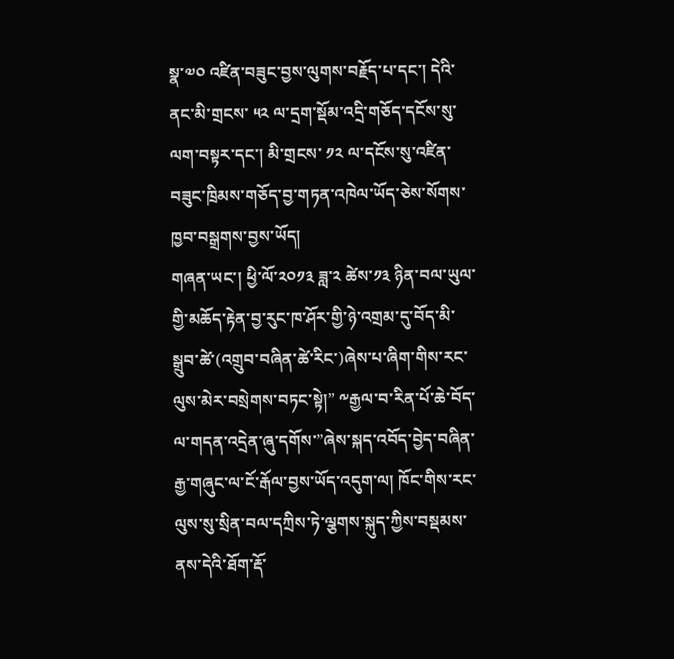སྣ་༧༠ འཛིན་བཟུང་བྱས་ལུགས་བརྗོད་པ་དང་། དེའི་ནང་མི་གྲངས་ ༥༢ ལ་དྲག་སྡོམ་འདྲི་གཅོད་དངོས་སུ་ལག་བསྟར་དང་། མི་གྲངས་ ༡༢ ལ་དངོས་སུ་འཛིན་བཟུང་ཁྲིམས་གཅོད་བྱ་གཏན་འཁེལ་ཡོད་ཅེས་སོགས་ཁྱབ་བསྒྲགས་བྱས་ཡོད།
གཞན་ཡང་། ཕྱི་ལོ་༢༠༡༣ ཟླ་༢ ཚེས་༡༣ ཉིན་བལ་ཡུལ་གྱི་མཆོད་རྟེན་བྱ་རུང་ཁ་ཤོར་གྱི་ཉེ་འགྲམ་དུ་བོད་མི་སྒྲུབ་ཚེ་(འགྲུབ་བཞིན་ཚེ་རིང་)ཞེས་པ་ཞིག་གིས་རང་ལུས་མེར་བསྲེགས་བཏང་སྟེ།” ༸རྒྱལ་བ་རིན་པོ་ཆེ་བོད་ལ་གདན་འདྲེན་ཞུ་དགོས་”ཞེས་སྐད་འབོད་བྱེད་བཞིན་རྒྱ་གཞུང་ལ་ངོ་རྒོལ་བྱས་ཡོད་འདུག་ལ། ཁོང་གིས་རང་ལུས་སུ་སྲིན་བལ་དཀྲིས་ཏེ་ལྕགས་སྐུད་ཀྱིས་བསྡམས་ནས་དེའི་ཐོག་རྡོ་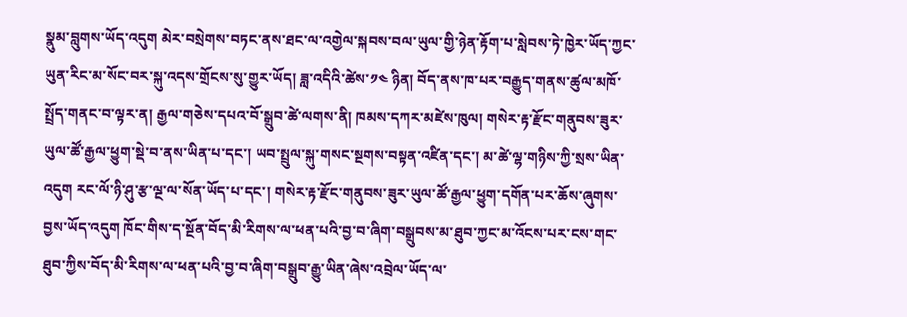སྣུམ་བླུགས་ཡོད་འདུག མེར་བསྲེགས་བཏང་ནས་ཐང་ལ་འགྱེལ་སྐབས་བལ་ཡུལ་གྱི་ཉེན་རྟོག་པ་སླེབས་ཏེ་ཁྱེར་ཡོད་ཀྱང་ཡུན་རིང་མ་སོང་བར་སྐུ་འདས་གྲོངས་སུ་གྱུར་ཡོད། ཟླ་འདིའི་ཚེས་༡༤ ཉིན། བོད་ནས་ཁ་པར་བརྒྱུད་གནས་ཚུལ་མཁོ་སྤྲོད་གནང་བ་ལྟར་ན། རྒྱལ་གཅེས་དཔའ་བོ་སྒྲུབ་ཚེ་ལགས་ནི། ཁམས་དཀར་མཛེས་ཁུལ། གསེར་རྟ་རྫོང་གནུབས་ཟུར་ཡུལ་ཚོ་རྒྱལ་ཕྱུག་སྡེ་བ་ནས་ཡིན་པ་དང་། ཡབ་སྤྲུལ་སྐུ་གསང་སྔགས་བསྟན་འཛིན་དང་། མ་ཚེ་ལྷ་གཉིས་ཀྱི་སྲས་ཡིན་འདུག རང་ལོ་ཉི་ཤུ་རྩ་ལྔ་ལ་སོན་ཡོད་པ་དང་། གསེར་རྟ་རྫོང་གནུབས་ཟུར་ཡུལ་ཚོ་རྒྱལ་ཕྱུག་དགོན་པར་ཆོས་ཞུགས་བྱས་ཡོད་འདུག ཁོང་གིས་ད་སྔོན་བོད་མི་རིགས་ལ་ཕན་པའི་བྱ་བ་ཞིག་བསྒྲུབས་མ་ཐུབ་ཀྱང་མ་འོངས་པར་ངས་གང་ཐུབ་ཀྱིས་བོད་མི་རིགས་ལ་ཕན་པའི་བྱ་བ་ཞིག་བསྒྲུབ་རྒྱུ་ཡིན་ཞེས་འབྲེལ་ཡོད་ལ་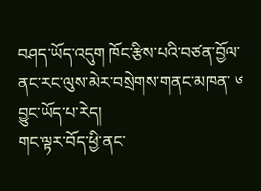བཤད་ཡོད་འདུག ཁོང་རྩིས་པའི་བཙན་བྱོལ་ནང་རང་ལུས་མེར་བསྲེགས་གནང་མཁན་ ༦ བྱུང་ཡོད་པ་རེད།
གང་ལྟར་བོད་ཕྱི་ནང་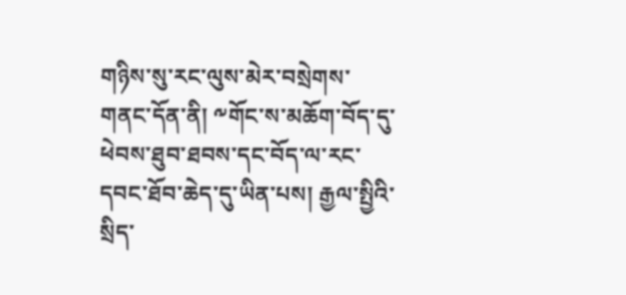གཉིས་སུ་རང་ལུས་མེར་བསྲེགས་གནང་དོན་ནི། ༸གོང་ས་མཆོག་བོད་དུ་ཕེབས་ཐུབ་ཐབས་དང་བོད་ལ་རང་དབང་ཐོབ་ཆེད་དུ་ཡིན་པས། རྒྱལ་སྤྱིའི་སྲིད་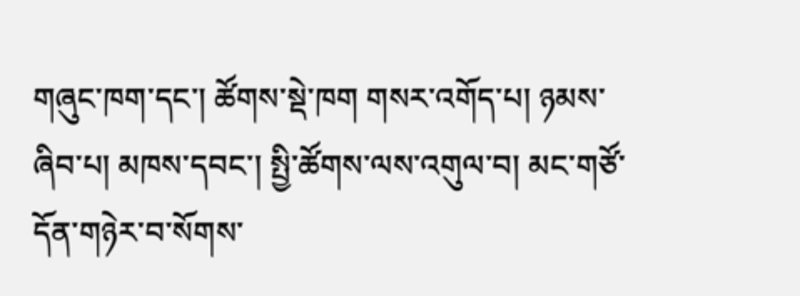གཞུང་ཁག་དང་། ཚོགས་སྡེ་ཁག གསར་འགོད་པ། ཉམས་ཞིབ་པ། མཁས་དབང་། སྤྱི་ཚོགས་ལས་འགུལ་བ། མང་གཙོ་དོན་གཉེར་བ་སོགས་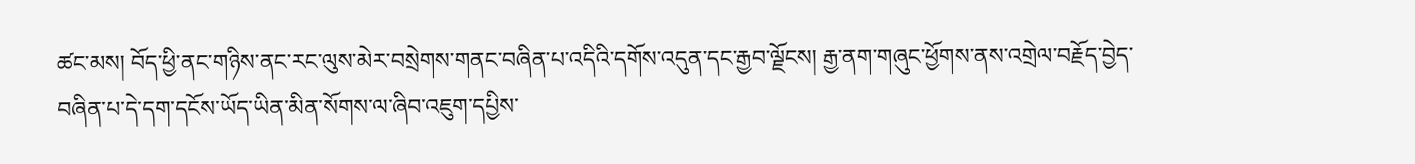ཚང་མས། བོད་ཕྱི་ནང་གཉིས་ནང་རང་ལུས་མེར་བསྲེགས་གནང་བཞིན་པ་འདིའི་དགོས་འདུན་དང་རྒྱབ་ལྗོངས། རྒྱ་ནག་གཞུང་ཕྱོགས་ནས་འགྲེལ་བརྗོད་བྱེད་བཞིན་པ་དེ་དག་དངོས་ཡོད་ཡིན་མིན་སོགས་ལ་ཞིབ་འཇུག་དཔྱིས་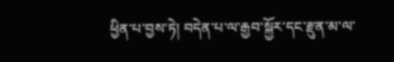ཕྱིན་པ་བྱས་ཏེ། བདེན་པ་ལ་རྒྱབ་སྐྱོར་དང་རྫུན་མ་ལ་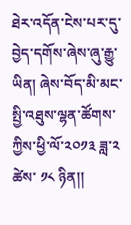ཐེར་འདོན་ངེས་པར་དུ་བྱེད་དགོས་ཞེས་ཞུ་རྒྱུ་ཡིན། ཞེས་བོད་མི་མང་སྤྱི་འཐུས་ལྷན་ཚོགས་ཀྱིས་ཕྱི་ལོ་༢༠༡༣ ཟླ་༢ ཚེས་ ༡༨ ཉིན།།